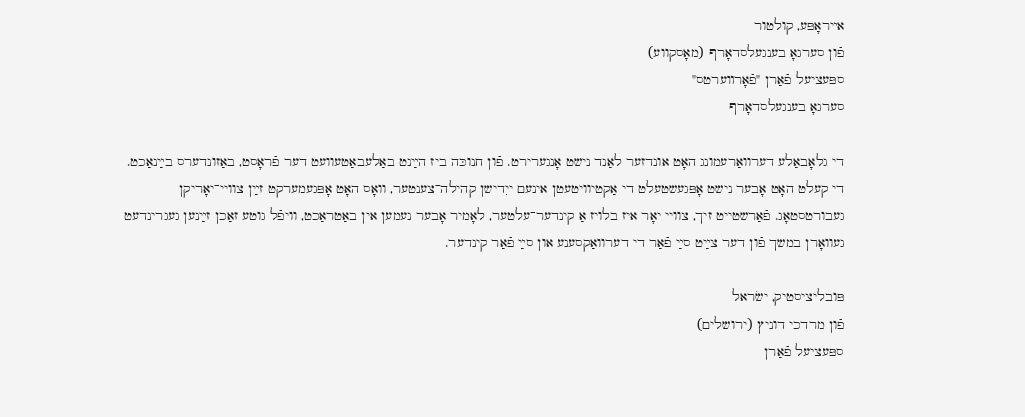אײראָפּע, קולטור
פֿון סערגאָ בענגעלסדאָרף (מאָסקווע)
ספּעציעל פֿאַרן "פֿאָרװערטס"
סערגאָ בענגעלסדאָרף

די גלאָבאַלע דערוואַרעמונג האָט אונדזער לאַנד נישט אָנגערירט. פֿון חנוכּה ביז הײַנט באַלעבאַטעוועט דער פֿראָסט, באַזונדערס בײַנאַכט. די קעלט האָט אָבער נישט אָפּגעשטעלט די אַקטיוויטעטן אינעם ייִדישן קהילה־צענטער, וואָס האָט אָפּגעמערקט זײַן צוויי־יאָריקן געבורטסטאָג. פֿאַרשטייט זיך, צוויי יאָר איז בלויז אַ קינדער־עלטער, לאָמיר אָבער נעמען אין באַטראַכט, וויפֿל גוטע זאַכן זײַנען געגרינדעט געוואָרן במשך פֿון דער צײַט סײַ פֿאַר די דערוואַקסענע און סײַ פֿאַר קינדער.

פּובליציסטיק, ישׂראל
פֿון מרדכי דוניץ (ירושלים)
ספּעציעל פֿאַרן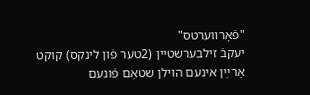"פֿאָרװערטס"
יעקבֿ זילבערשטיין (2טער פֿון לינקס) קוקט אַרײַן אינעם הוילן שטאַם פֿונעם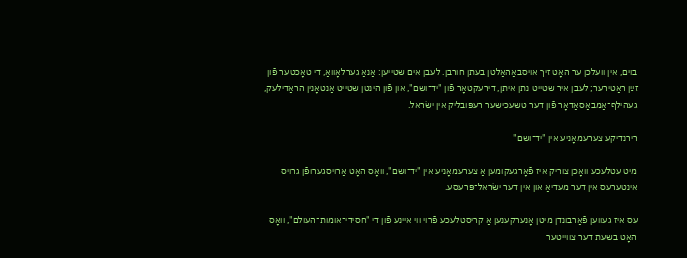בוים, אין וועלכן ער האָט זיך אויסבאַהאַלטן בעתן חורבן. לעבן אים שטייען: אַנאַ גערלאָוואַ, די טאָכטער פֿון זײַן ראַטירער; לעבן איר שטייט נתן איתן, דירעקטאָר פֿון "יד־ושם", און פֿון הינטן שטייט אַנטאָנין הראַדילעק, געהילף־אַמבאַסאַדאָר פֿון דער טשעכישער רעפּובליק אין ישׂראל.

רירנדיקע צערעמאָניע אין "יד־ושם"

מיט עטלעכע וואָכן צוריק איז פֿאָרגעקומען אַ צערעמאָניע אין "יד־ושם", וואָס האָט אַרויסגערופֿן גרויס אינטערעס אין דער מעדיאַ און אין דער ישׂראל־פּרעסע.

עס איז געווען פֿאַרבונדן מיטן אָנערקענען אַ קריסטלעכע פֿרוי ווי איינע פֿון די "חסידי־אומות־העולם", וואָס האָט בשעת דער צווייטער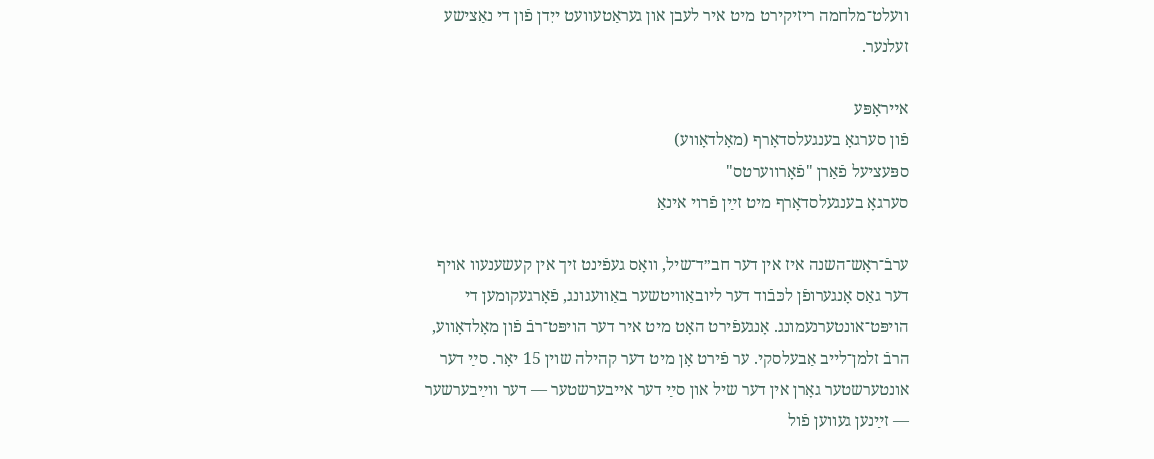וועלט־מלחמה ריזיקירט מיט איר לעבן און געראַטעוועט ייִדן פֿון די נאַצישע זעלנער.

אײראָפּע
פֿון סערגאָ בענגעלסדאָרף (מאָלדאָווע)
ספּעציעל פֿאַרן "פֿאָרװערטס"
סערגאָ בענגעלסדאָרף מיט זײַן פֿרוי אינאַ

ערבֿ־ראָש־השנה איז אין דער חב״ד־שיל, וואָס געפֿינט זיך אין קעשענעוו אויף דער גאַס אָנגערופֿן לכּבֿוד דער ליובאַוויטשער באַוועגונג, פֿאָרגעקומען די הויפּט־אונטערנעמונג. אָנגעפֿירט האָט מיט איר דער הויפּט־רבֿ פֿון מאָלדאָווע, הרבֿ זלמן־לייב אַבעלסקי. ער פֿירט אָן מיט דער קהילה שוין 15 יאָר. סײַ דער אונטערשטער גאָרן אין דער שיל און סײַ דער אייבערשטער — דער ווײַבערשער — זײַנען געווען פֿול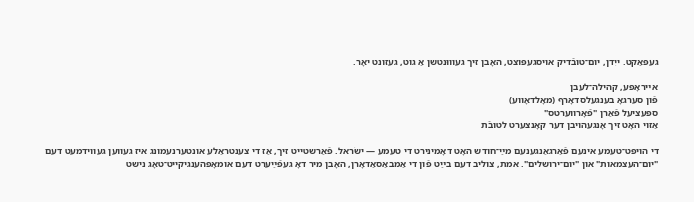געפּאַקט. ייִדן, יום־טובֿדיק אויסגעפּוצט, האָבן זיך געוווּנטשן אַ גוט, געזונט יאָר.

אײראָפּע, קהילה־לעבן
פֿון סערגאָ בענגעלסדאָרף (מאָלדאָווע)
ספּעציעל פֿאַרן "פֿאָרװערטס"
אַזוי האָט זיך אָנגעהויבן דער קאָנצערט לטובֿת

די הויפּט־טעמע אינעם פֿאַרגאַנגענעם מײַ־חודש האָט דאָמינירט די טעמע — ישׂראל. פֿאַרשטייט זיך, אַז די צענטראַלע אונטערנעמונג איז געווען געווידמעט דעם "יום־העצמאות" און "יום־ירושלים". אמת, צוליב דעם בײַט פֿון די אַמבאַסאַדאָרן, האָבן מיר דאָ געפֿײַערט דעם אומאָפּהענגיקייט־טאָג נישט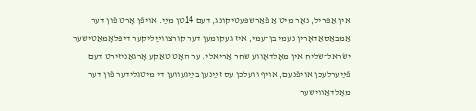אין אַפּריל, נאָר מיט אַ פֿאַרשפּעטיקונג, דעם 14טן מײַ. אויפֿן אָרט פֿון דער אַמבאַסאַדאָרין נעמי בן־עמי, איז געקומען דער קורצווײַליקער דיפּלאָמאַטישער ישׂראל־שליח אין מאָלדאָווע שחר אַריאלי. ער האָט טאַקע אָרגאַניזירט דעם פֿײַערלעכן אויפֿנעם, אויף וועלכן עס זײַנען בײַגעווען די מיטגלידער פֿון דער מאָלדאַווישער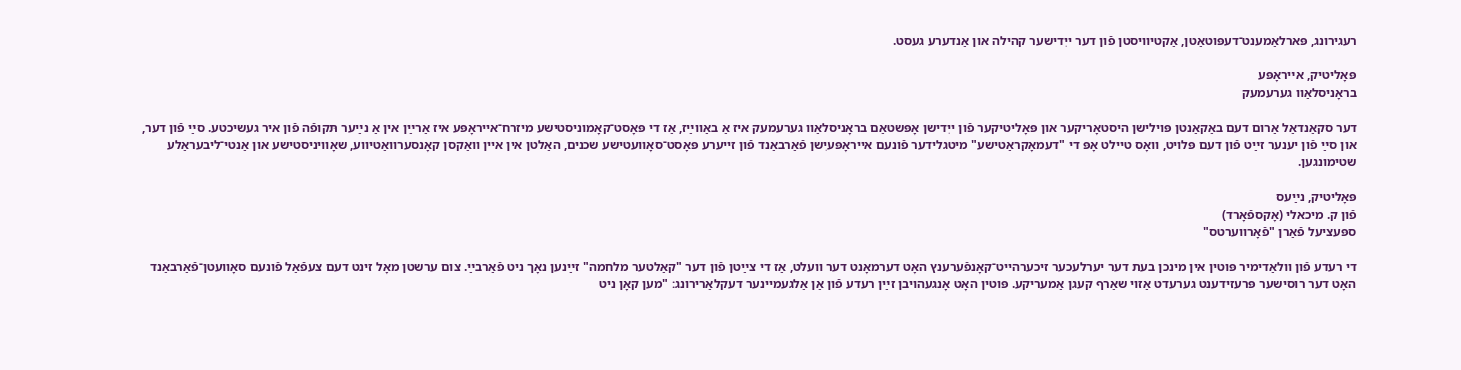רעגירונג, פּארלאַמענט־דעפּוטאַטן, אַקטיוויסטן פֿון דער ייִדישער קהילה און אַנדערע געסט.

פּאָליטיק, אײראָפּע
בראָניסלאַוו גערעמעק

דער סקאַנדאַל אַרום דעם באַקאַנטן פּוילישן היסטאָריקער און פּאָליטיקער פֿון ייִדישן אָפּשטאַם בראָניסלאַוו גערעמעק איז אַ באַווײַז, אַז די פּאָסט־קאָמוניסטישע מיזרח־אייראָפּע איז אַרײַן אין אַ נײַער תּקופֿה פֿון איר געשיכטע. סײַ פֿון דער, און סײַ פֿון יענער זײַט פֿון דעם פּלויט, וואָס טיילט אָפּ די "דעמאָקראַטישע" מיטגלידער פֿונעם אייראָפּעיִשן פֿאַרבאַנד פֿון זייערע פּאָסט־סאָוועטישע שכנים, האַלטן אין איין וואַקסן קאָנסערוואַטיווע, שאָוויניסטישע און אַנטי־ליבעראַלע שטימונגען.

פּאָליטיק, נײַעס
פֿון ק. מיכאלי (אָקספֿאָרד)
ספּעציעל פֿאַרן "פֿאָרװערטס"

די רעדע פֿון וולאַדימיר פּוטין אין מינכן בעת דער יערלעכער זיכערהייט־קאָנפֿערענץ האָט דערמאָנט דער וועלט, אַז די צײַטן פֿון דער "קאַלטער מלחמה" זײַנען נאָך ניט פֿאַרבײַ. צום ערשטן מאָל זינט דעם צעפֿאַל פֿונעם סאָוועטן־פֿאַרבאַנד האָט דער רוסישער פּרעזידענט גערעדט אַזוי שאַרף קעגן אַמעריקע. פּוטין האָט אָנגעהויבן זײַן רעדע פֿון אַן אַלגעמיינער דעקלאַרירונג׃ "מען קאָן ניט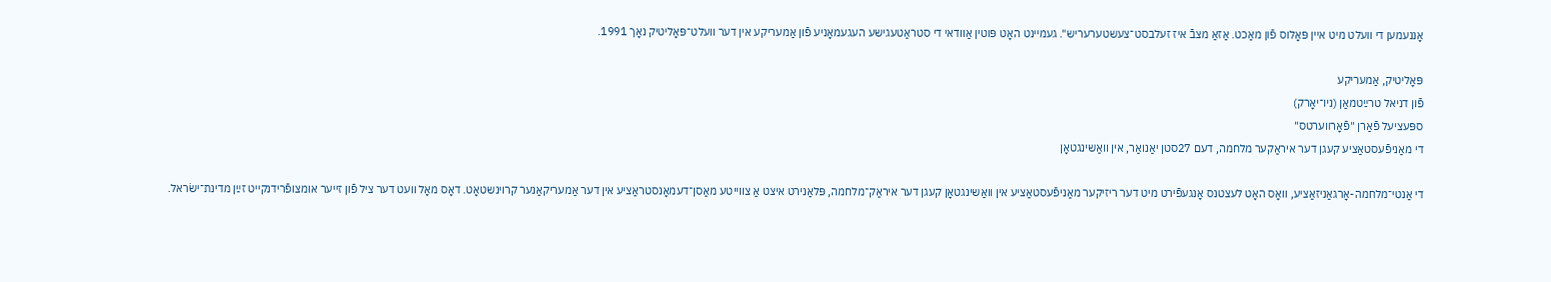אָננעמען די וועלט מיט איין פּאָלוס פֿון מאַכט. אַזאַ מצבֿ איז זעלבסט־צעשטערעריש". געמיינט האָט פּוטין אַוודאי די סטראַטעגישע העגעמאָניע פֿון אַמעריקע אין דער וועלט־פּאָליטיק נאָך 1991.

פּאָליטיק, אַמעריקע
פֿון דניאל טרײַטמאַן (ניו־יאָרק)
ספּעציעל פֿאַרן "פֿאָרװערטס"
די מאַניפֿעסטאַציע קעגן דער איראַקער מלחמה, דעם 27סטן יאַנואַר, אין וואַשינגטאָן

די אַנטי־מלחמה-אָרגאַניזאַציע, וואָס האָט לעצטנס אָנגעפֿירט מיט דער ריזיקער מאַניפֿעסטאַציע אין וואַשינגטאָן קעגן דער איראַק־מלחמה, פּלאַנירט איצט אַ צווייטע מאַסן־דעמאָנסטראַציע אין דער אַמעריקאַנער קרוינשטאָט. דאָס מאָל וועט דער ציל פֿון זייער אומצופֿרידנקייט זײַן מדינת־ישׂראל.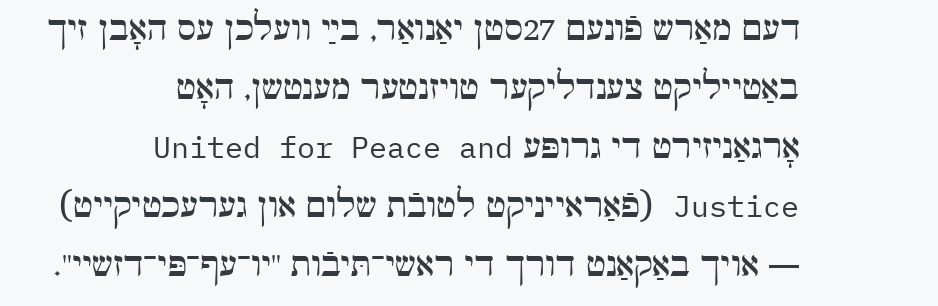דעם מאַרש פֿונעם 27סטן יאַנואַר, בײַ וועלכן עס האָבן זיך באַטייליקט צענדליקער טויזנטער מענטשן, האָט אָרגאַניזירט די גרופּע United for Peace and Justice (פֿאַראייניקט לטובֿת שלום און גערעכטיקייט) — אויך באַקאַנט דורך די ראשי־תּיבֿות "יו־עף־פּי־דזשיי".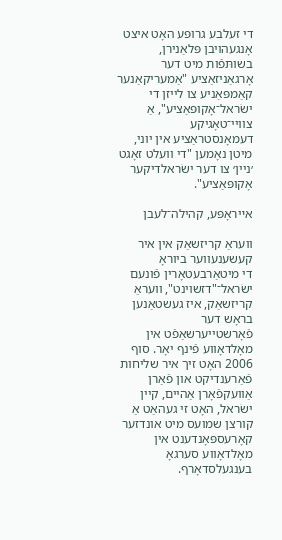די זעלבע גרופּע האָט איצט אָנגעהויבן פּלאַנירן, בשותּפֿות מיט דער אָרגאַניזאַציע "אַמעריקאַנער קאַמפּאַניע צו לייזן די ישׂראל־אָקופּאַציע", אַ צוויי־טאָגיקע דעמאָנסטראַציע אין יוני, מיטן נאָמען "די וועלט זאָגט ׳ניין׳ צו דער ישׂראלדיקער אָקופּאַציע".

אײראָפּע, קהילה־לעבן

וועראַ קריזשאַק אין איר קעשענעווער ביוראָ
די מיטאַרבעטאָרין פֿונעם ישׂראל־"דזשוינט", וועראַ קריזשאַק, איז געשטאַנען בראָש דער פֿאָרשטייערשאַפֿט אין מאָלדאָווע פֿינף יאָר. סוף 2006 האָט זיך איר שליחות פֿאַרענדיקט און פֿאַרן אַוועקפֿאָרן אַהיים, קיין ישׂראל, האָט זי געהאַט אַ קורצן שמועס מיט אונדזער קאָרעספּאָנדענט אין מאָלדאָווע סערגאָ בענגעלסדאָרף.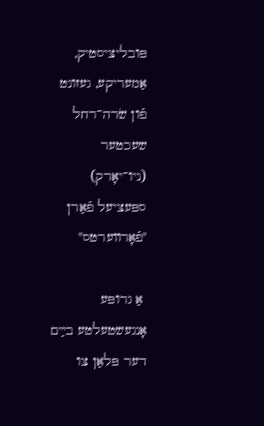פּובליציסטיק, אַמעריקע, געזונט
פֿון שׂרה־רחל שעכטער (ניו־יאָרק)
ספּעציעל פֿאַרן "פֿאָרװערטס"

 אַ גרופּע אָנגעשטעלטע בײַם
דער פּלאַן צו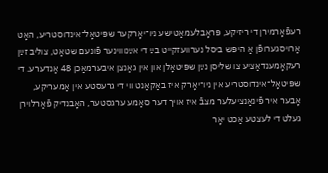רעפֿאָרמירן די ריזיקע, פּראָבלעמאַטישע ניו־יאָרקער שפּיטאָל־אינדוסטריע, האָט אַרויסגערופֿן אַ היפּש ביסל נערוועזקייט בײַ די אײַנוווינער פֿונעם שטאַט, צוליב זײַן רעקאָמענדאַציע צו שליסן נײַן שפּיטאָלן און אין גאַנצן איבערמאַכן 48 אַנדערע. די שפּיטאָל־אינדוסטריע אין ניו־יאָרק איז באַקאַנט ווי די גרעסטע אין אַמעריקע, אָבער איר פֿינאַנציעלער מצבֿ איז אויך דער סאַמע ערגסטער, האָבנדיק פֿאַרלוירן געלט די לעצטע אַכט יאָר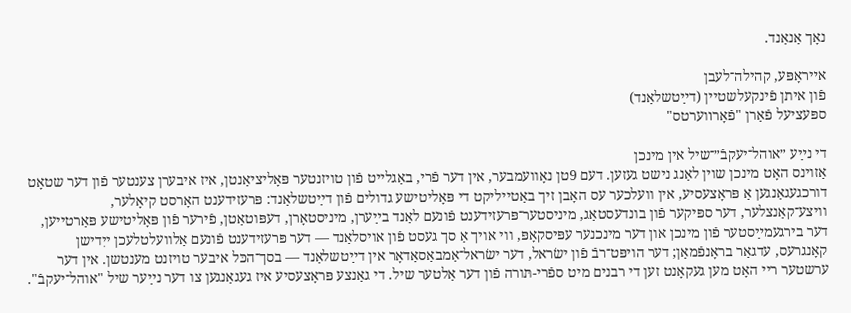נאָך אַנאַנד.

אײראָפּע, קהילה־לעבן
פֿון איתן פֿינקעלשטיין (דײַטשלאַנד)
ספּעציעל פֿאַרן "פֿאָרװערטס"

די נײַע ״אוהל־יעקבֿ״־שיל אין מינכן
אַזוינס האָט מינכן שוין לאַנג נישט געזען. דעם 9טן נאָוועמבער, אין דער פֿרי, באַגלייט פֿון טויזנטער פּאָליציאַנטן, איז איבערן צענטער פֿון דער שטאָט דורכגעגאַנגען אַ פּראָצעסיע, אין וועלכער עס האָבן זיך באַטייליקט די פּאָליטישע גדולים פֿון דײַטשלאַנד: פּרעזידענט האָרסט קיאָלער, וויצע־קאַנצלער, דער ספּיקער פֿון בונדעסטאַג, מיניסטער־פּרעזידענט פֿונעם לאַנד בײַערן, מיניסטאָרן, דעפּוטאַטן, פֿירער פֿון פּאָליטישע פּאַרטייען, דער בירגעמײַסטער פֿון מינכן און דער מינכנער עפּיסקאָפּ, ווי אויך אַ סך געסט פֿון אויסלאַנד — דער פּרעזידענט פֿונעם אַלוועלטלעכן ייִדישן קאָנגרעס, עדגאַר בראָנפֿמאַן; דער הויפּט־רבֿ פֿון ישׂראל, דער ישׂראל־אַמבאַסאַדאָר אין דײַטשלאַנד — בסך־הכּל איבער טויזנט מענטשן. אין דער ערשטער ריי האָט מען געקאָנט זען די רבנים מיט ספֿרי-תּורה פֿון דער אַלטער שיל. די גאַנצע פּראָצעסיע איז געגאַנגען צו דער נײַער שיל "אוהל־יעקבֿ".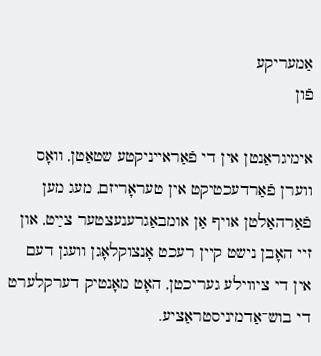אַמעריקע
פֿון

אימיגראַנטן אין די פֿאַראייניקטע שטאַטן, וואָס ווערן פֿאַרדעכטיקט אין טעראָריזם, מעג מען פֿאַרהאַלטן אויף אַן אומבאַגרענעצטער צײַט, און זיי האָבן נישט קיין רעכט אָנצוקלאָגן וועגן דעם אין די ציווילע געריכטן, האָט מאָנטיק דערקלערט די בוש־אַדמיניסטראַציע.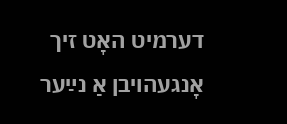דערמיט האָט זיך אָנגעהויבן אַ נײַער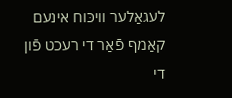לעגאַלער וויכּוח אינעם קאַמף פֿאַר די רעכט פֿון די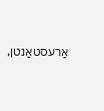אַרעסטאַנטן,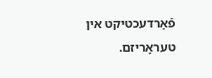פֿאַרדעכטיקט אין טעראָריזם.